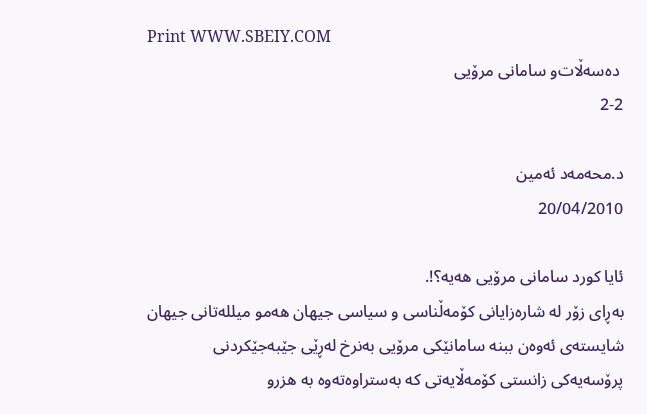Print WWW.SBEIY.COM
 ده‌سه‌ڵات‌و سامانی‌ مرۆیی‌
2-2

د.محه‌مه‌د ئه‌مین
20/04/2010

ئایا كورد سامانی‌ مرۆیی‌ هه‌یه‌؟!.
به‌ڕای‌ زۆر له‌ شاره‌زایانی‌ كۆمه‌ڵناسی‌ و سیاسی جیهان هه‌مو میلله‌تانی‌ جیهان شایسته‌ی‌ ئه‌وه‌ن ببنه‌ سامانێكی‌ مرۆیی‌ به‌نرخ له‌ڕێی‌ جێبه‌جێكردنی‌ پرۆسه‌یه‌كی‌ زانستی‌ كۆمه‌ڵایه‌تی‌ كه‌ به‌ستراوه‌ته‌وه‌ به‌ هزرو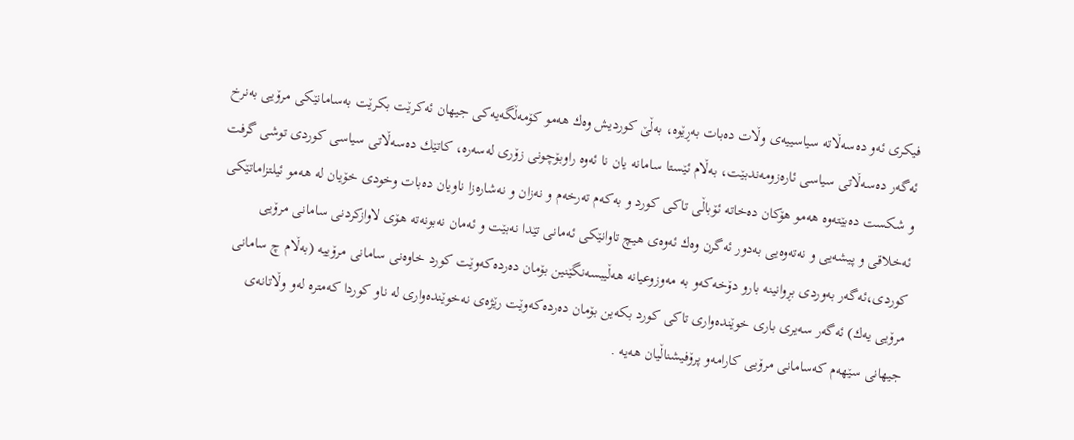فیكری‌ ئه‌و ده‌سه‌ڵاته‌ سیاسییه‌ی‌ وڵات ده‌بات به‌ڕێوه‌، به‌ڵێ كوردیش وه‌ك هه‌مو كۆمه‌ڵگه‌یه‌كی‌ جیهان ئه‌كرێت بكرێت به‌سامانێكی‌ مرۆیی‌ به‌نرخ ئه‌گه‌ر ده‌سه‌ڵاتی‌ سیاسی‌ ئاره‌زومه‌ندبێت، به‌ڵام ئێستا سامانه‌ یان نا ئه‌وه‌ راوبۆچونی‌ زۆری‌ له‌سه‌ره‌، كاتێك ده‌سه‌ڵاتی‌ سیاسی‌ كوردی‌ توشی‌ گرفت و شكست ده‌بێته‌وه‌ هه‌مو هۆكان ده‌خاته‌ ئۆباڵی‌ تاكی‌ كورد و به‌كه‌م ته‌رخه‌م و نه‌زان و نه‌شاره‌زا ناویان ده‌بات وخودی‌ خۆیان له‌ هه‌مو ئیلتزاماتێكی‌ ئه‌خلاقی‌ و پیشه‌یی‌ و نه‌ته‌وه‌یی‌ به‌دور ئه‌گرن وه‌ك ئه‌وه‌ی‌ هیچ تاوانێكی‌ ئه‌مانی‌ تێدا نه‌بێت و ئه‌مان نه‌بونه‌ته‌ هۆی‌ لاوازكردنی‌ سامانی‌ مرۆیی‌ كوردی‌،ئه‌گه‌ر به‌وردی‌ بڕوانینه‌ بارو دۆخه‌كه‌و به‌ مه‌وزوعیانه‌ هه‌ڵیبسه‌نگێنین بۆمان ده‌رده‌كه‌وێت كورد خاوه‌نی‌ سامانی‌ مرۆییه‌ (به‌ڵام چ سامانی‌ مرۆیی‌ یه‌ك) ئه‌گه‌ر سه‌یری‌ باری‌ خوێنده‌واری‌ تاكی‌ كورد بكه‌ین بۆمان ده‌رده‌كه‌وێت رێژه‌ی‌ نه‌خوێنده‌واری‌ له‌ ناو كوردا كه‌متره‌ له‌و وڵاتانه‌ی‌ جیهانی‌ سێهه‌م كه‌سامانی‌ مرۆیی‌ كارامه‌و پرۆفیشناڵیان هه‌یه‌ .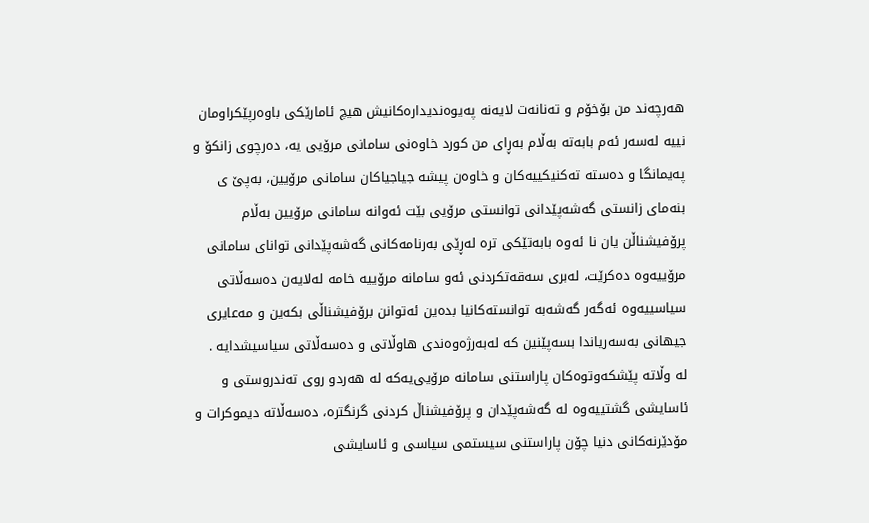هه‌رچه‌ند من بۆخۆم و ته‌نانه‌ت لایه‌نه‌ په‌یوه‌ندیداره‌كانیش هیچ ئامارێكی‌ باوه‌رپێكراومان نییه‌ له‌سه‌ر ئه‌م بابه‌ته‌ به‌ڵام به‌ڕای‌ من كورد خاوه‌نی‌ سامانی‌ مرۆیی‌ یه‌، ده‌رچوی‌ زانكۆ و په‌یمانگا و ده‌سته‌ ته‌كنیكییه‌كان و خاوه‌ن پیشه‌ جیاجیاكان سامانی‌ مرۆیین، به‌پێ ی‌ بنه‌مای‌ زانستی‌ گه‌شه‌پێدانی‌ توانستی‌ مرۆیی‌ بێت ئه‌وانه‌ سامانی‌ مرۆیین به‌ڵام پرۆفیشناڵن یان نا ئه‌وه‌ بابه‌تێكی‌ تره‌ له‌ڕێی‌ به‌رنامه‌كانی‌ گه‌شه‌پێدانی‌ توانای‌ سامانی‌ مرۆییه‌وه‌ ده‌كرێت، له‌بری‌ سه‌قه‌تكردنی‌ ئه‌و سامانه‌ مرۆییه‌ خامه‌ له‌لایه‌ن ده‌سه‌ڵاتی‌ سیاسییه‌وه‌ ئه‌گه‌ر گه‌شه‌به‌ توانسته‌كانیا بده‌ین ئه‌توانن برۆفیشناڵی‌ بكه‌ین و مه‌عایری‌ جیهانی به‌سه‌ریاندا بسه‌پێنین كه‌ له‌به‌رژه‌وه‌ندی‌ هاوڵاتی‌ و ده‌سه‌ڵاتی‌ سیاسیشدایه‌ .
له‌ وڵاته‌ پێشكه‌وتوه‌كان پاراستنی‌ سامانه‌ مرۆیی‌یه‌كه‌ له‌ هه‌ردو روی‌ ته‌ندروستی‌ و ئاسایشی‌ گشتییه‌وه‌ له‌ گه‌شه‌پێدان و پرۆفیشناڵ كردنی‌ گرنگتره‌، ده‌سه‌ڵاته‌ دیموكرات و مۆدێرنه‌كانی‌ دنیا چۆن پاراستنی‌ سیستمی‌ سیاسی‌ و ئاسایشی‌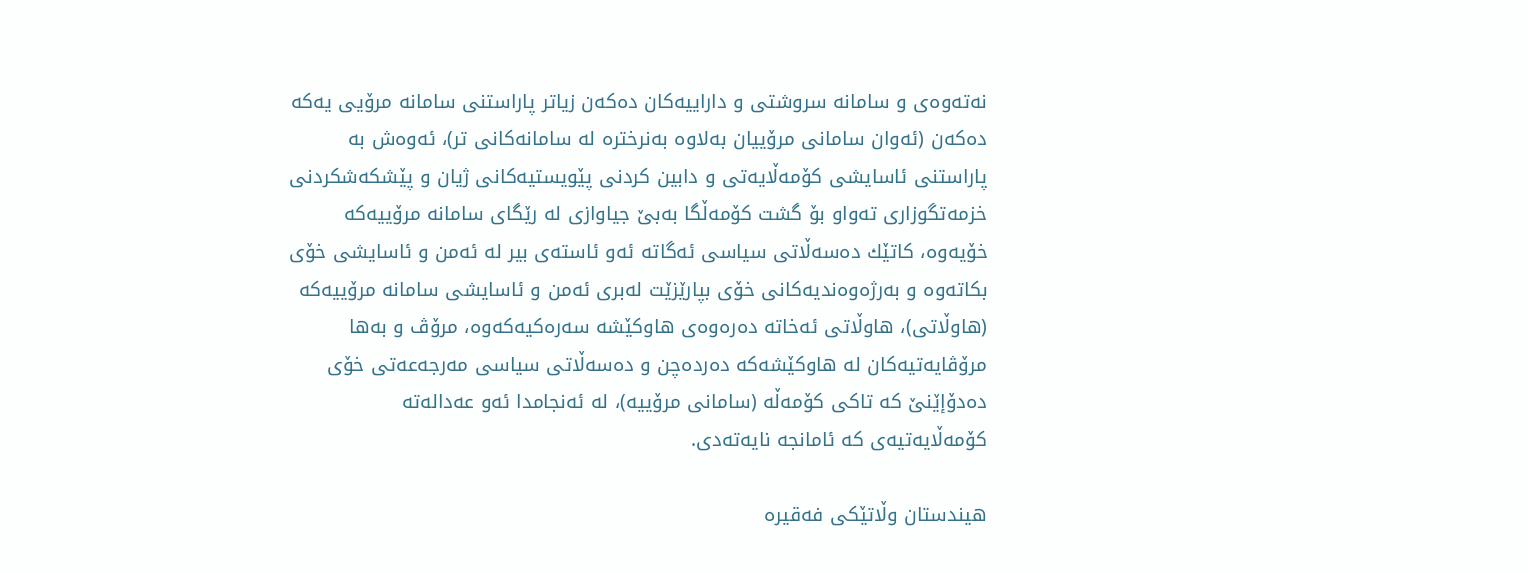نه‌ته‌وه‌ی‌ و سامانه‌ سروشتی‌ و داراییه‌كان ده‌كه‌ن زیاتر پاراستنی‌ سامانه‌ مرۆیی‌ یه‌كه‌ ده‌كه‌ن (ئه‌وان سامانی‌ مرۆییان به‌لاوه‌ به‌نرختره‌ له‌ سامانه‌كانی‌ تر)، ئه‌وه‌ش به‌ پاراستنی‌ ئاسایشی‌ كۆمه‌ڵایه‌تی‌ و دابین كردنی‌ پێویستیه‌كانی‌ ژیان و پێشكه‌شكردنی‌ خزمه‌تگوزاری‌ ته‌واو بۆ گشت كۆمه‌ڵگا به‌بێ جیاوازی‌ له‌ رێگای‌ سامانه‌ مرۆییه‌كه‌ خۆیه‌وه‌، كاتێك ده‌سه‌ڵاتی‌ سیاسی‌ ئه‌گاته‌ ئه‌و ئاسته‌ی‌ بیر له‌ ئه‌من و ئاسایشی‌ خۆی‌ بكاته‌وه‌ و به‌رژه‌وه‌ندیه‌كانی‌ خۆی‌ بپارێزێت له‌بری‌ ئه‌من و ئاسایشی‌ سامانه‌ مرۆییه‌كه‌ (هاوڵاتی‌)، هاوڵاتی‌ ئه‌خاته‌ ده‌ره‌وه‌ی‌ هاوكێشه‌ سه‌ره‌كیه‌كه‌وه‌، مرۆڤ و به‌ها مرۆڤایه‌تیه‌كان له‌ هاوكێشه‌كه‌ ده‌رده‌چن و ده‌سه‌ڵاتی‌ سیاسی‌ مه‌رجه‌عه‌تی‌ خۆی‌ ده‌دۆإێنێ كه‌ تاكی‌ كۆمه‌ڵه‌ (سامانی‌ مرۆییه‌)، له‌ ئه‌نجامدا ئه‌و عه‌داله‌ته‌ كۆمه‌ڵایه‌تیه‌ی‌ كه‌ ئامانجه‌ نایه‌ته‌دی‌.

هیندستان وڵاتێكی‌ فه‌قیره‌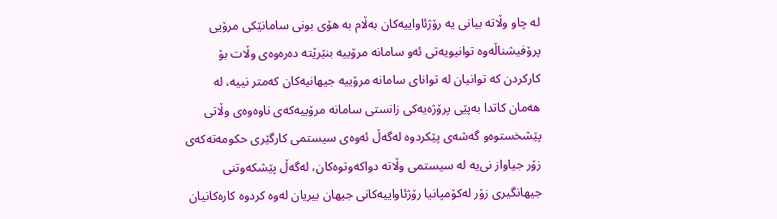له‌ چاو وڵاته‌ بیانی‌ یه‌ رۆژئاواییه‌كان به‌ڵام به‌ هۆی‌ بونی‌ سامانێكی‌ مرۆیی‌ پرۆفیشناڵه‌وه‌ توانیویه‌تی‌ ئه‌و سامانه‌ مرۆییه‌ بنێرێته‌ ده‌ره‌وه‌ی‌ وڵات بۆ كاركردن كه‌ توانیان له‌ توانای‌ سامانه‌ مرۆییه‌ جیهانیه‌كان كه‌متر نییه‌، له‌ هه‌مان كاتدا به‌پێی‌ پرۆژه‌یه‌كی‌ زانستی‌ سامانه‌ مرۆییه‌كه‌ی‌ ناوه‌وه‌ی‌ وڵاتی‌ پێشخستوه‌و گه‌شه‌ی‌ پێكردوه‌ له‌گه‌ڵ ئه‌وه‌ی‌ سیستمی‌ كارگێری‌ حكومه‌ته‌كه‌ی‌ زۆر جیاواز نی‌یه‌ له‌ سیستمی‌ وڵاته‌ دواكه‌وتوه‌كان، له‌گه‌ڵ پێشكه‌وتنی‌ جیهانگیری‌ زۆر له‌كۆمپانیا رۆژئاواییه‌كانی‌ جیهان بیریان له‌وه‌ كردوه‌ كاره‌كانیان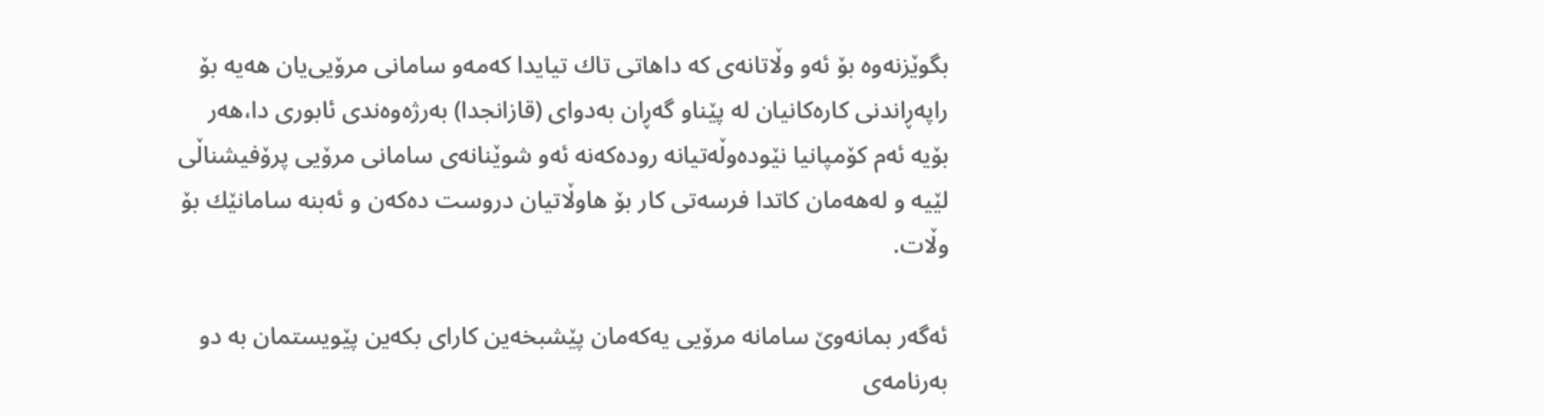بگوێزنه‌وه‌ بۆ ئه‌و وڵاتانه‌ی‌ كه‌ داهاتی‌ تاك تیایدا كه‌مه‌و سامانی‌ مرۆیی‌یان هه‌یه‌ بۆ راپه‌ڕاندنی‌ كاره‌كانیان له‌ پێناو گه‌ڕان به‌دوای‌ (قازانجدا) به‌رژه‌وه‌ندی‌ ئابوری‌ دا،هه‌ر بۆیه‌ ئه‌م كۆمپانیا نێوده‌وڵه‌تیانه‌ روده‌كه‌نه‌ ئه‌و شوێنانه‌ی‌ سامانی‌ مرۆیی‌ پرۆفیشناڵی‌ لێیه‌ و له‌هه‌مان كاتدا فرسه‌تی‌ كار بۆ هاوڵاتیان دروست ده‌كه‌ن و ئه‌بنه‌ سامانێك بۆ وڵات.

ئه‌گه‌ر بمانه‌وێ سامانه‌ مرۆیی‌ یه‌كه‌مان پێشبخه‌ین كارای‌ بكه‌ین پێویستمان به‌ دو به‌رنامه‌ی‌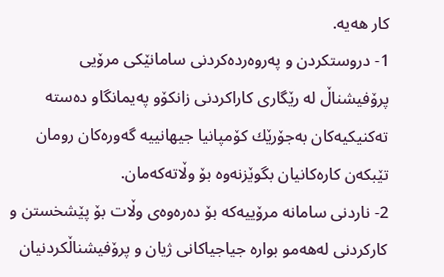كار هه‌یه‌.
1- دروستكردن و په‌روه‌رده‌كردنی‌ سامانێكی‌ مرۆیی‌ پرۆفیشناڵ له‌ رێگاری‌ كاراكردنی‌ زانكۆو په‌یمانگاو ده‌سته‌ ته‌كنیكیه‌كان به‌جۆرێك كۆمپانیا جیهانییه‌ گه‌وره‌كان رومان تێبكه‌ن كاره‌كانیان بگوێزنه‌وه‌ بۆ وڵاته‌كه‌مان.
2- ناردنی‌ سامانه‌ مرۆییه‌كه‌ بۆ ده‌ره‌وه‌ی‌ وڵات بۆ پێشخستن و كاركردنی‌ له‌هه‌مو بواره‌ جیاجیاكانی‌ ژیان و پرۆفیشناڵكردنیان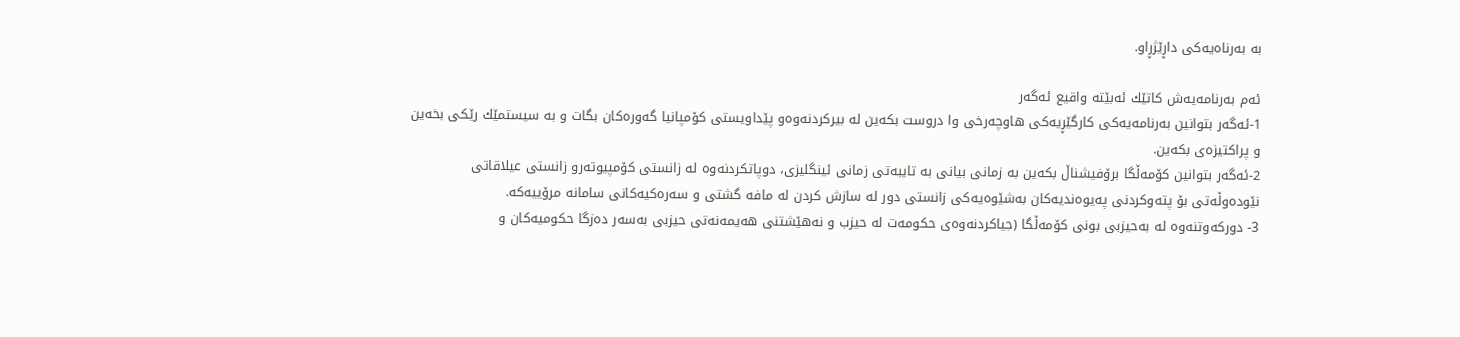به‌ به‌رناه‌یه‌كی‌ داڕێژڕاو.

ئه‌م به‌رنامه‌یه‌ش كاتێك ئه‌بێته‌ واقیع ئه‌گه‌ر
1-ئه‌گه‌ر بتوانین به‌رنامه‌یه‌كی‌ كارگێڕیه‌كی‌ هاوچه‌رخی‌ وا دروست بكه‌ین له‌ بیركردنه‌وه‌و پێداویستی‌ كۆمپانیا گه‌وره‌كان بگات و به‌ سیستمێك رێكی‌ بخه‌ین و پراكتیزه‌ی‌ بكه‌ین.
2-ئه‌گه‌ر بتوانین كۆمه‌ڵگا برۆفیشناڵ بكه‌ین به‌ زمانی‌ بیانی‌ به‌ تایبه‌تی‌ زمانی‌ ئینگلیزی‌، دوپاتكردنه‌وه‌ له‌ زانستی‌ كۆمپیوته‌رو زانستی‌ عیلاقاتی‌ نێوده‌وڵه‌تی‌ بۆ پته‌وكردنی‌ په‌یوه‌ندیه‌كان به‌شێوه‌یه‌كی‌ زانستی‌ دور له‌ سازش كردن له‌ مافه‌ گشتی‌ و سه‌ره‌كیه‌كانی‌ سامانه‌ مرۆییه‌كه‌.
3- دوركه‌وتنه‌وه‌ له‌ به‌حیزبی‌ بونی‌ كۆمه‌ڵگا (جیاكردنه‌وه‌ی‌ حكومه‌ت له‌ حیزب و نه‌هێشتنی‌ هه‌یمه‌نه‌تی‌ حیزبی‌ به‌سه‌ر ده‌زگا حكومیه‌كان و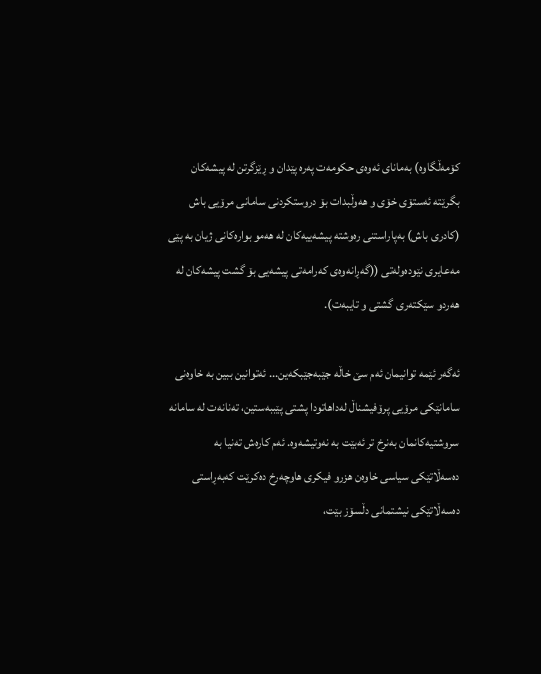كۆمه‌ڵگاوه‌) به‌مانای‌ ئه‌وه‌ی‌ حكومه‌ت په‌ره‌ پێدان و ڕێزگرتن له‌ پیشه‌كان بگرێته‌ ئه‌ستۆی‌ خۆی‌ و هه‌وڵبدات بۆ دروستكردنی‌ سامانی‌ مرۆیی‌ باش (كادری‌ باش) به‌پاراستنی‌ ره‌وشته‌ پیشه‌ییه‌كان له‌ هه‌مو بواره‌كانی‌ ژیان به‌ پێی‌ مه‌عایری‌ نێوده‌وله‌تی‌ ((گه‌ڕانه‌وه‌ی‌ كه‌رامه‌تی‌ پیشه‌یی‌ بۆ گشت پیشه‌كان له‌ هه‌ردو سێكته‌ری‌ گشتی‌ و تایبه‌ت).

ئه‌گه‌ر ئێمه‌ توانیمان ئه‌م سێ خاڵه‌ جێبه‌جێبكه‌ین... ئه‌توانین ببین به‌ خاوه‌نی‌ سامانێكی‌ مرۆیی‌ پرۆفیشناڵ له‌داهاتودا پشتی‌ پێببه‌ستین، ته‌نانه‌ت له‌ سامانه‌ سروشتیه‌كانمان به‌نرخ تر ئه‌بێت به‌ نه‌وتیشه‌وه‌. ئه‌م كاره‌ش ته‌نیا به‌ ده‌سه‌ڵاتێكی‌ سیاسی‌ خاوه‌ن هزرو فیكری‌ هاوچه‌رخ ده‌كرێت كه‌به‌ڕاستی‌ ده‌سه‌ڵاتێكی‌ نیشتمانی‌ دڵسۆز بێت،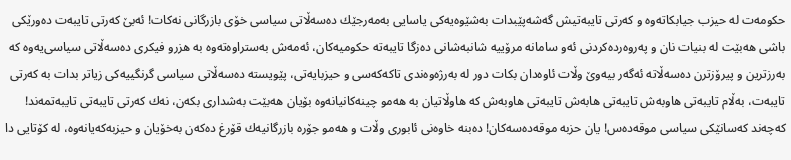حكومه‌ت له‌ حیزب جیابكاته‌وه‌ و كه‌رتی‌ تایبه‌تیش گه‌شه‌پێبدات به‌شێوه‌یه‌كی‌ یاسایی‌ به‌مه‌رجێك ده‌سه‌ڵاتی‌ سیاسی‌ خۆی‌ بازرگانی‌ نه‌كات! ئه‌بێ كه‌رتی‌ تایبه‌ت ده‌ورێكی‌ باشی‌ هه‌بێت له‌ بنیات نان و په‌روه‌رده‌كردنی‌ ئه‌و سامانه‌ مرۆییه‌ شانبه‌شانی‌ ده‌زگا تایبه‌ته‌ حكومیه‌كان، ئه‌مه‌ش به‌ستراوه‌ته‌وه‌ به‌ هزرو فیكری‌ ده‌سه‌ڵاتی‌ سیاسی‌یه‌وه‌ كه‌ به‌رزترین و پیرۆزترن ده‌سه‌ڵاته‌ ئه‌گه‌ر بیه‌وێ وڵات ئاوه‌دان بكات دور له‌ به‌رژه‌وه‌ندی‌ تاكه‌كه‌سی‌ و حیزبایه‌تی‌، پێویسته‌ ده‌سه‌ڵاتی‌ سیاسی‌ گرنگییه‌كی‌ زیاتر بدات به‌ كه‌رتی‌ تایبه‌ت، به‌ڵام تایبه‌تی‌ هاوبه‌ش تایبه‌تی‌ هابه‌ش تایبه‌تی‌ هاوبه‌ش كه‌ هاوڵاتیان به‌ هه‌مو چینه‌كانیانه‌وه‌ بۆیان هه‌بێت به‌شداری‌ بكه‌ن، نه‌ك كه‌رتی‌ تایبه‌تی‌ تایبه‌تمه‌ند! كه‌چه‌ند كه‌سانێكی‌ سیاسی‌ موقه‌ده‌س! یان حزبه‌ موقه‌ده‌سه‌كان! ده‌بنه‌ خاوه‌نی‌ ئابوری‌ وڵات و هه‌مو جۆره‌ بازرگانیه‌ك قۆرغ ده‌كه‌ن به‌خۆیان و حیزبه‌كه‌یانه‌وه‌، له‌ كۆتایی‌ دا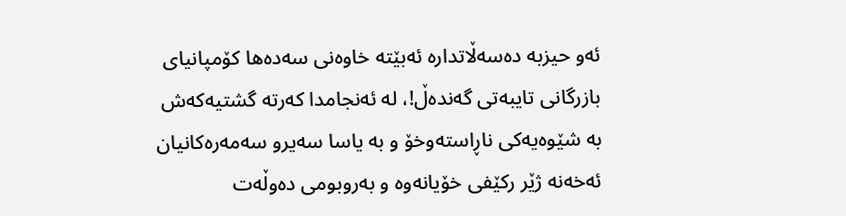ئه‌و حیزبه‌ ده‌سه‌ڵاتداره‌ ئه‌بێته‌ خاوه‌نی‌ سه‌ده‌ها كۆمپانیای‌ بازرگانی‌ تایبه‌تی‌ گه‌نده‌ڵ‌!، له‌ ئه‌نجامدا كه‌رته‌ گشتیه‌كه‌ش به‌ شێوه‌یه‌كی‌ ناڕاسته‌وخۆ و به‌ یاسا سه‌یرو سه‌مه‌ره‌كانیان ئه‌خه‌نه‌ ژێر ركێفی‌ خۆیانه‌وه‌ و به‌روبومی‌ ده‌وڵه‌ت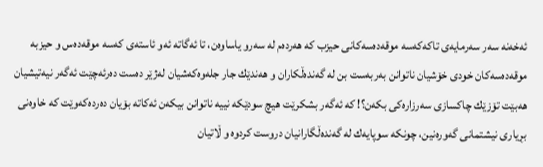ئه‌خه‌نه‌ سه‌ر سه‌رمایه‌ی‌ تاكه‌كه‌سه‌ موقه‌ده‌سه‌كانی‌ حیزب كه‌ هه‌رده‌م له‌ سه‌رو یاساوه‌ن، تا ئه‌گاته‌ ئه‌و ئاسته‌ی‌ كه‌سه‌ موقه‌ده‌س و حیزبه‌ موقه‌ده‌سه‌كان خودی‌ خۆشیان ناتوانن به‌ربه‌ست بن له‌ گه‌نده‌ڵكاران و هه‌ندێك جار جله‌وه‌كه‌شیان له‌ژێر ده‌ست ده‌رئه‌چێت ئه‌گه‌ر نیه‌تیشیان هه‌بێت تۆزێك چاكسازی‌ سه‌رزاره‌كی‌ بكه‌ن؟! كه‌ ئه‌گه‌ر بشكرێت هیچ سودێكه‌ نییه‌ ناتوانن بیكه‌ن ئه‌كاته‌ بۆیان ده‌رده‌كه‌وێت كه‌ خاوه‌نی‌ بڕیاری‌ نیشتمانی‌ گه‌وره‌نین، چونكه‌ سوپایه‌ك له‌ گه‌نده‌ڵگارانیان دروست كردوه‌ و ڵاتیان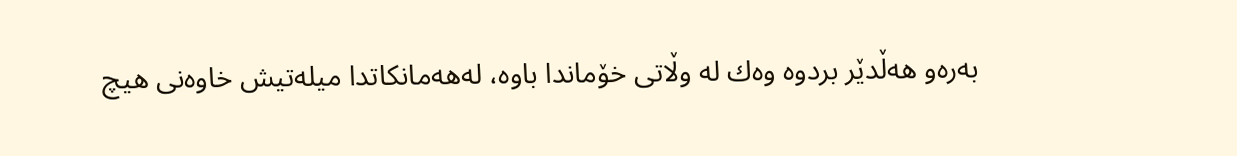به‌ره‌و هه‌ڵدێر بردوه‌ وه‌ك له‌ وڵاتی‌ خۆماندا باوه‌، له‌هه‌مانكاتدا میله‌تیش خاوه‌نی‌ هیچ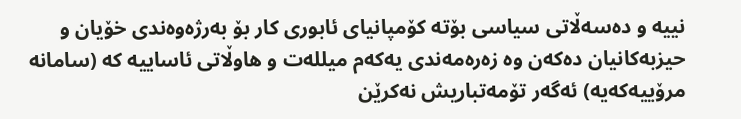نییه‌ و ده‌سه‌ڵاتی‌ سیاسی‌ بۆته‌ كۆمپانیای‌ ئابوری‌ كار بۆ به‌رژه‌وه‌ندی‌ خۆیان و حیزبه‌كانیان ده‌كه‌ن وه‌ زه‌ره‌مه‌ندی‌ یه‌كه‌م میلله‌ت و هاوڵاتی‌ ئاساییه‌ كه‌ (سامانه‌ مرۆییه‌كه‌یه‌) ئه‌گه‌ر تۆمه‌تباریش نه‌كرێن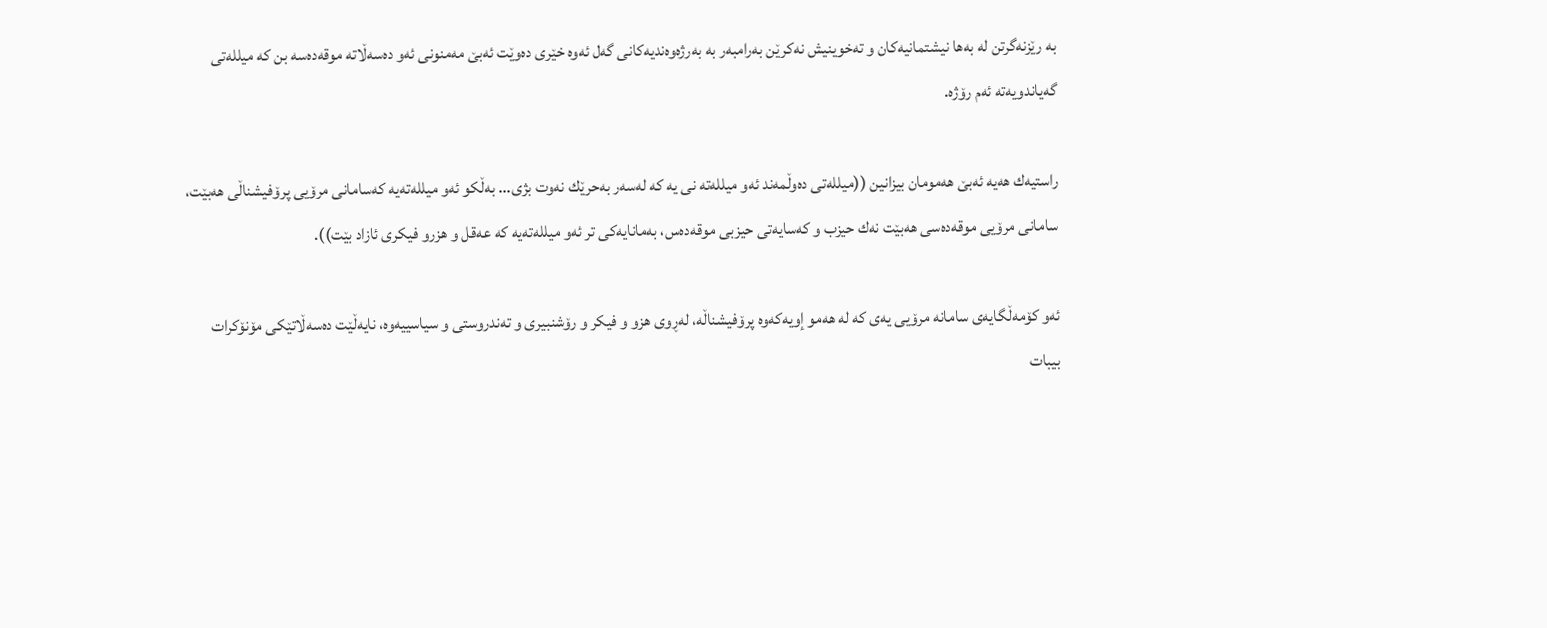به‌ رێزنه‌گرتن له‌ به‌ها نیشتمانیه‌كان و ته‌خوینیش نه‌كرێن به‌رامبه‌ر به‌ به‌رژه‌وه‌ندیه‌كانی‌ گه‌ل ئه‌وه‌ خێری‌ ده‌وێت ئه‌بێ مه‌منونی‌ ئه‌و ده‌سه‌ڵاته‌ موقه‌ده‌سه‌ بن كه‌ میلله‌تی‌ گه‌یاندویه‌ته‌ ئه‌م رۆژه‌.

راستیه‌ك هه‌یه‌ ئه‌بێ هه‌مومان بیزانین ((میلله‌تی‌ ده‌وڵمه‌ند ئه‌و میلله‌ته‌ نی‌ یه‌ كه‌ له‌سه‌ر به‌حرێك نه‌وت بژی‌... به‌ڵكو ئه‌و میلله‌ته‌یه‌ كه‌سامانی‌ مرۆیی‌ پرۆفیشناڵی‌ هه‌بێت، سامانی‌ مرۆیی‌ موقه‌ده‌سی‌ هه‌بێت نه‌ك حیزب و كه‌سایه‌تی‌ حیزبی‌ موقه‌ده‌س، به‌مانایه‌كی‌ تر ئه‌و میلله‌ته‌یه‌ كه‌ عه‌قل و هزرو فیكری‌ ئازاد بێت)).

ئه‌و كۆمه‌ڵگایه‌ی‌ سامانه‌ مرۆیی‌ یه‌ی‌ كه‌ له‌ هه‌مو إویه‌كه‌وه‌ پرۆفیشناڵه‌، له‌ڕوی‌ هزو و فیكر و رۆشنبیری‌ و ته‌ندروستی‌ و سیاسییه‌وه‌، نایه‌ڵێت ده‌سه‌ڵاتێكی‌ مۆنۆكرات بیبات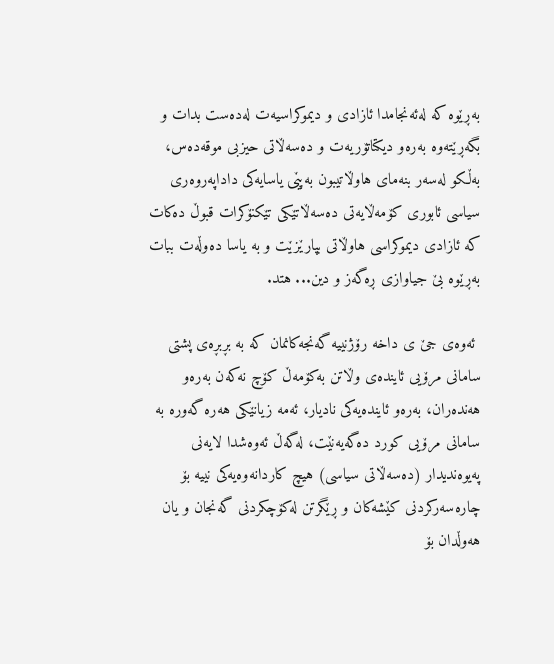به‌ڕێوه‌ كه‌ له‌ئه‌نجامدا ئازادی‌ و دیموكراسیه‌ت له‌ده‌ست بدات و بگه‌ڕێته‌وه‌ به‌ره‌و دیكتاتۆریه‌ت و ده‌سه‌ڵاتی‌ حیزبی‌ موقه‌ده‌س، به‌ڵكو له‌سه‌ر بنه‌مای‌ هاوڵاتیبون به‌پێی‌ یاسایه‌كی‌ داداپه‌روه‌ری‌ سیاسی‌ ئابوری‌ كۆمه‌ڵایه‌تی‌ ده‌سه‌ڵاتێكی‌ تێكنۆكرات قبوڵ ده‌كات كه‌ ئازادی‌ دیموكراسی‌ هاوڵاتی‌ بپارێزێت و به‌ یاسا ده‌وڵه‌ت ببات به‌ڕێوه‌ بێ جیاوازی‌ ڕه‌گه‌ز و دین... هتد.

 ئه‌وه‌ی‌ جێ ی‌ داخه‌ رۆژنییه‌ گه‌نجه‌كانمان كه‌ به‌ بڕبڕه‌ی‌ پشتی‌ سامانی‌ مرۆیی‌ ئاینده‌ی‌ وڵاتن به‌كۆمه‌ڵ كۆچ نه‌كه‌ن به‌ره‌و هه‌نده‌ران، به‌ره‌و ئاینده‌یه‌كی‌ نادیار، ئه‌مه‌ زیانێكی‌ هه‌ره‌ گه‌وره‌ به‌ سامانی‌ مرۆیی‌ كورد ده‌گه‌یه‌نێت، له‌گه‌ڵ ئه‌وه‌شدا لایه‌نی‌ په‌یوه‌ندیدار (ده‌سه‌ڵاتی‌ سیاسی‌) هیچ كاردانه‌وه‌یه‌كی‌ نییه‌ بۆ چاره‌سه‌ركردنی‌ كێشه‌كان و ڕێگرتن له‌كۆچكردنی‌ گه‌نجان و یان هه‌وڵدان بۆ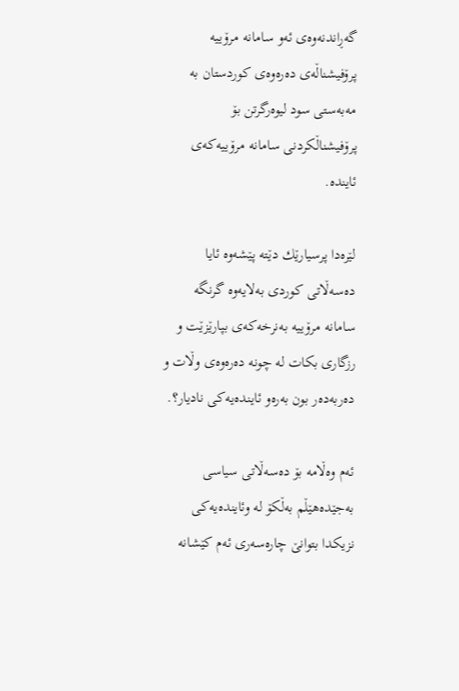گه‌ڕاندنه‌وه‌ی‌ ئه‌و سامانه‌ مرۆییه‌ پرۆفیشناڵه‌ی‌ ده‌ره‌وه‌ی‌ كوردستان به‌ مه‌به‌ستی‌ سود لیوه‌رگرتن بۆ پرۆفیشناڵكردنی‌ سامانه‌ مرۆییه‌كه‌ی‌ ئاینده‌.

لێره‌دا پرسیارێك دێته‌ پێشه‌وه‌ ئایا ده‌سه‌ڵاتی‌ كوردی‌ به‌لایه‌وه‌ گرنگه‌ سامانه‌ مرۆییه‌ به‌نرخه‌كه‌ی‌ بپارێزێت و رزگاری‌ بكات له‌ چونه‌ ده‌ره‌وه‌ی‌ وڵات و ده‌ربه‌ده‌ر بون به‌ره‌و ئاینده‌یه‌كی‌ نادیار؟.

ئه‌م وه‌ڵامه‌ بۆ ده‌سه‌ڵاتی‌ سیاسی‌ به‌جێده‌هێڵم به‌ڵكۆ له‌ ‌وئاینده‌یه‌كی‌ نزیكدا بتوانێ چاره‌سه‌ری‌ ئه‌م كێشانه‌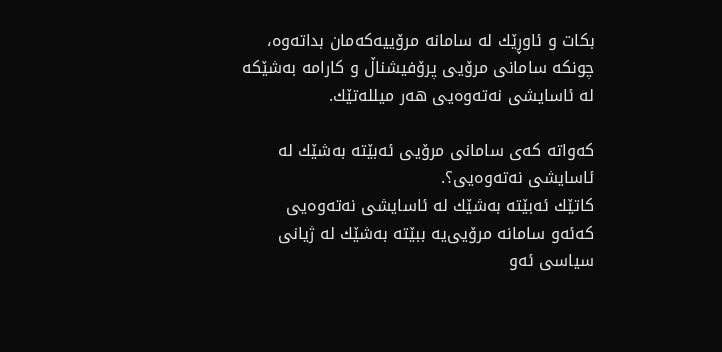بكات و ئاوڕێك له‌ سامانه‌ مرۆییه‌كه‌مان بداته‌وه‌، چونكه‌ سامانی‌ مرۆیی‌ پرۆفیشناڵ و كارامه‌ به‌شێكه‌ له‌ ئاسایشی‌ نه‌ته‌وه‌یی‌ هه‌ر میلله‌تێك.

كه‌واته‌ كه‌ی‌ سامانی‌ مرۆیی‌ ئه‌بێته‌ به‌شێك له‌ ئاسایشی‌ نه‌ته‌وه‌یی‌؟.
كاتێك ئه‌بێته‌ به‌شێك له‌ ئاسایشی‌ نه‌ته‌وه‌یی‌ كه‌ئه‌و سامانه‌ مرۆیی‌یه‌ ببێته‌ به‌شێك له‌ ژیانی‌ سیاسی‌ ئه‌و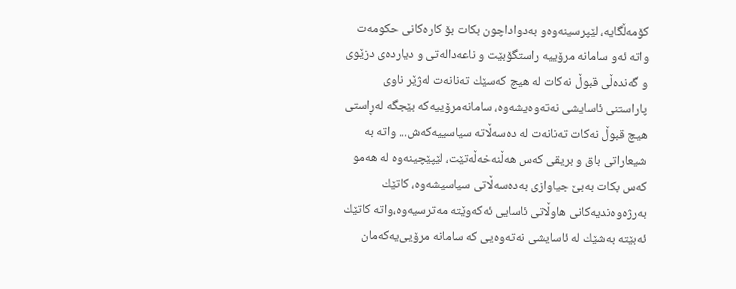كۆمه‌ڵگایه‌، لێپرسینه‌وه‌و به‌دواداچون بكات بۆ كاره‌كانی‌ حكومه‌ت واته‌ ئه‌و سامانه‌ مرۆییه‌ راستگۆبێت و ناعه‌داله‌تی‌ و دیارده‌ی‌ دزێوی‌ و گه‌نده‌ڵی‌ قبوڵ نه‌كات له‌ هیچ كه‌سێك ته‌نانه‌ت له‌ژێر ناوی‌ پاراستنی‌ ئاسایشی‌ نه‌ته‌وه‌یشه‌وه‌، سامانه‌مرۆییه‌كه‌ بێجگه‌ له‌ڕاستی‌ هیچ قبوڵ نه‌كات ته‌نانه‌ت له‌ ده‌سه‌ڵاته‌ سیاسییه‌كه‌ش... واته‌ به‌ شیعاراتی‌ باق و بریقی‌ كه‌س هه‌ڵنه‌خه‌ڵه‌تێت، لێپێچینه‌وه‌ له‌ هه‌مو كه‌س بكات به‌بێ‌ جیاوازی‌ به‌ده‌سه‌ڵاتی‌ سیاسیشه‌وه‌، كاتێك به‌رژه‌وه‌ندیه‌كانی‌ هاوڵاتی‌ ئاسایی‌ ئه‌كه‌وێته‌ مه‌ترسیه‌وه‌،واته‌ كاتێك ئه‌بێته‌ به‌شێك له‌ ئاسایشی‌ نه‌ته‌وه‌یی‌ كه‌ سامانه‌ مرۆیی‌یه‌كه‌مان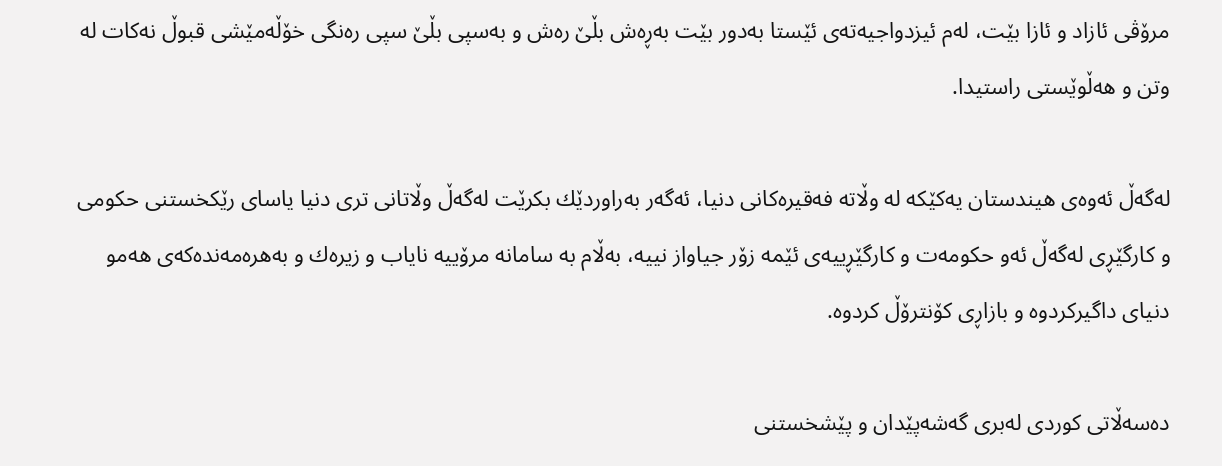مرۆڤی ئازاد و ئازا بێت، له‌م ئیزدواجیه‌ته‌ی‌ ئێستا به‌دور بێت به‌ڕه‌ش بڵێ ره‌ش و به‌سپی‌ بڵێ سپی‌ ره‌نگی‌ خۆڵه‌مێشی‌ قبوڵ‌ نه‌كات له‌ وتن و هه‌ڵوێستی‌ راستیدا.

له‌گه‌ڵ ئه‌وه‌ی‌ هیندستان یه‌كێكه‌ له‌ وڵاته‌ فه‌قیره‌كانی‌ دنیا، ئه‌گه‌ر به‌راوردێك بكرێت له‌گه‌ڵ وڵاتانی‌ تری‌ دنیا یاسای‌ رێكخستنی‌ حكومی‌ و كارگێڕی‌ له‌گه‌ڵ ئه‌و حكومه‌ت و كارگێڕییه‌ی‌ ئێمه‌ زۆر جیاواز نییه‌، به‌ڵام به‌ سامانه‌ مرۆییه‌ نایاب و زیره‌ك و به‌هره‌مه‌نده‌كه‌ی‌ هه‌مو دنیای‌ داگیركردوه‌ و بازاڕی‌ كۆنترۆڵ كردوه‌.

ده‌سه‌ڵاتی‌ كوردی‌ له‌بری‌ گه‌شه‌پێدان و پێشخستنی‌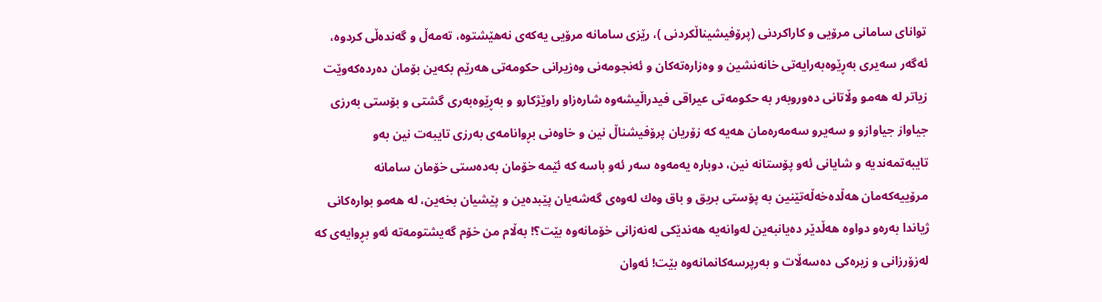توانای‌ سامانی‌ مرۆیی‌ و كاراكردنی‌ (پرۆفیشیناڵكردنی‌ )، رێزی‌ سامانه‌ مرۆیی‌ یه‌كه‌ی‌ نه‌هێشتوه‌، ته‌مه‌ڵ و گه‌نده‌ڵی‌ كردوه‌، ئه‌گه‌ر سه‌یری‌ به‌ڕێوه‌به‌رایه‌تی‌ خانه‌نشین و وه‌زاره‌ته‌كان و ئه‌نجومه‌نی‌ وه‌زیرانی‌ حكومه‌تی‌ هه‌رێم بكه‌ین بۆمان ده‌رده‌كه‌وێت زیاتر له‌ هه‌مو وڵاتانی‌ ده‌وروبه‌ر به‌ حكومه‌تی‌ عیراقی‌ فیدراڵیشه‌وه‌ شاره‌زاو راوێژكارو و به‌ڕێوه‌به‌ری‌ گشتی‌ و بۆستی‌ به‌رزی‌ جیاواز جیاوازو و سه‌یرو سه‌مه‌ره‌مان هه‌یه‌ كه‌ زۆریان پرۆفیشناڵ نین و خاوه‌نی‌ بڕوانامه‌ی‌ به‌رزی‌ تایبه‌ت نین به‌و تایبه‌تمه‌ندیه‌ و شایانی‌ ئه‌و پۆستانه‌ نین، دوباره‌ یه‌مه‌وه‌ سه‌ر ئه‌و باسه‌ كه‌ ئێمه‌ خۆمان به‌ده‌ستی‌ خۆمان سامانه‌ مرۆییه‌كه‌مان هه‌ڵده‌خه‌ڵه‌تێنین به‌ پۆستی‌ بریق و باق وه‌ك له‌وه‌ی‌ گه‌شه‌یان پێبده‌ین و پێشیان بخه‌ین، له‌ هه‌مو بواره‌كانی‌ ژیاندا به‌ره‌و دواوه‌ هه‌ڵدێر ده‌یانبه‌ین له‌وانه‌یه‌ هه‌ندێكی‌ له‌نه‌زانی‌ خۆمانه‌وه‌ بێت؟! به‌ڵام من خۆم گه‌یشتومه‌ته‌ ئه‌و بڕوایه‌ی‌ كه‌ له‌زۆرزانی‌ و زیره‌كی‌ ده‌سه‌ڵات و به‌رپرسه‌كانمانه‌وه‌ بێت! ئه‌وان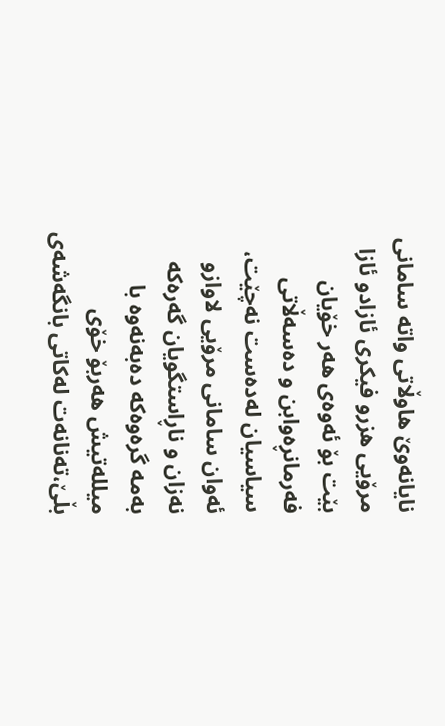نایانه‌وێ هاوڵاتی‌ واته‌ سامانی‌ مرۆیی‌ هزرو فیكری‌ ئازادو ئازا بێت بۆ ئه‌وه‌ی‌ هه‌ر خۆیان فه‌رمانڕه‌وابن و ده‌سه‌ڵاتی‌ سیاسیان له‌ده‌ست نه‌چێت، ئه‌وان سامانی‌ مرۆیی‌ لاوازو نه‌زان و ناڕاستگویان گه‌ره‌كه‌ به‌مه‌ گره‌وه‌كه‌ ده‌به‌نه‌وه‌ با میلله‌تیش هه‌ربۆ خۆی‌ بڵێ،ته‌نانه‌ت له‌كاتی‌ بانگه‌شه‌ی‌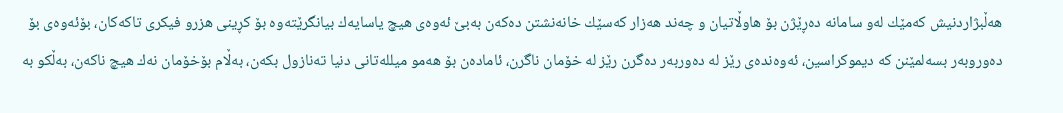هه‌ڵبژاردنیش كه‌مێك له‌و سامانه‌ ده‌ڕێژن بۆ هاوڵاتیان و چه‌ند هه‌زار كه‌سێك خانه‌نشتن ده‌كه‌ن به‌بێ ئه‌وه‌ی‌ هیچ یاسایه‌ك بیانگرێته‌وه‌ بۆ كڕینی‌ هزرو فیكری‌ تاكه‌كان، بۆئه‌وه‌ی‌ بۆ ده‌وروبه‌ر بسه‌لمێنن كه‌ دیموكراسین، ئه‌وه‌نده‌ی‌ رێز له‌ ده‌وربه‌ر ده‌گرن رێز له‌ خۆمان ناگرن، ئاماده‌ن بۆ هه‌مو میلله‌تانی‌ دنیا ته‌نازول بكه‌ن، به‌ڵام بۆخۆمان نه‌ك هیچ ناكه‌ن، به‌ڵكو به‌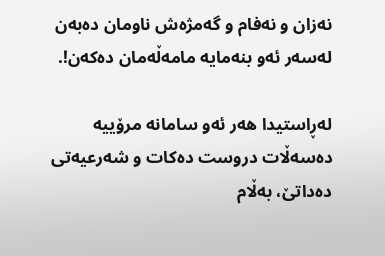نه‌زان و نه‌فام و گه‌مژه‌ش ناومان ده‌به‌ن له‌سه‌ر ئه‌و بنه‌مایه‌ مامه‌ڵه‌مان ده‌كه‌ن!.

له‌ڕاستیدا هه‌ر ئه‌و سامانه‌ مرۆییه‌ ده‌سه‌ڵات دروست ده‌كات و شه‌رعیه‌تی‌ ده‌داتێ، به‌ڵام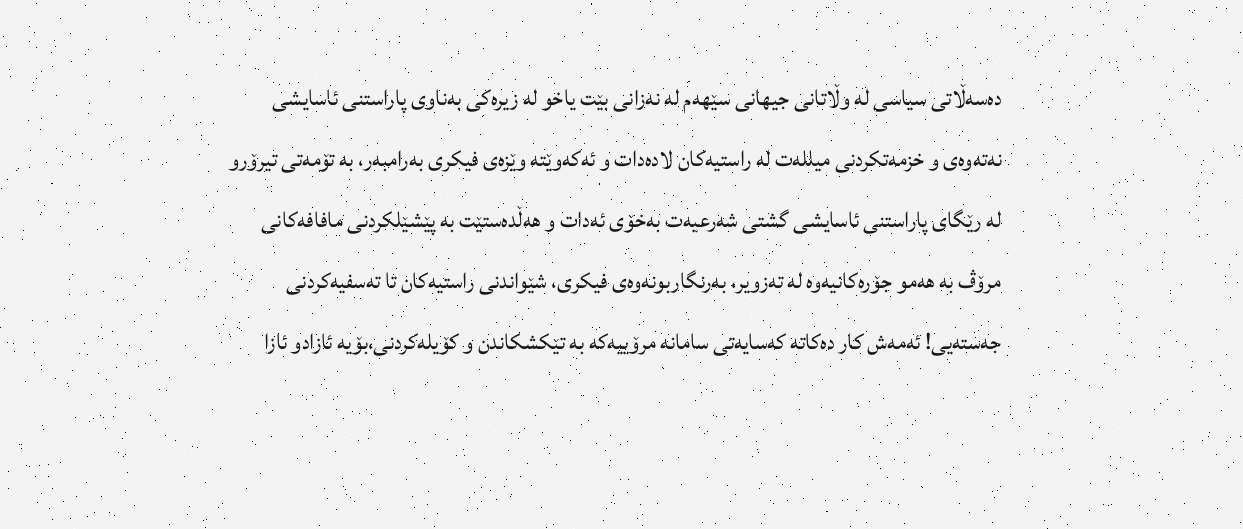ده‌سه‌ڵاتی‌ سیاسی‌ له‌ وڵاتانی‌ جیهانی‌ سێهه‌م له‌ نه‌زانی‌ بێت یاخو له‌ زیره‌كی‌ به‌ناوی‌ پاراستنی‌ ئاسایشی‌ نه‌ته‌وه‌ی‌ و خزمه‌تكردنی‌ میلله‌ت له‌ راستیه‌كان لاده‌دات و ئه‌كه‌وێته‌ وێزه‌ی‌ فیكری‌ به‌رامبه‌ر، به‌ تۆمه‌تی‌ تیرۆرو له‌ رێگای‌ پاراستنی‌ ئاسایشی‌ گشتی‌ شه‌رعیه‌ت به‌خۆی‌ ئه‌دات و هه‌ڵده‌ستێت به‌ پێشێلكردنی‌ مافافه‌كانی‌ مرۆڤ به‌ هه‌مو جۆره‌كانیه‌وه‌ له‌ ته‌زویر، به‌رنگاربونه‌وه‌ی‌ فیكری‌، شێواندنی‌ راستیه‌كان تا ته‌سفیه‌كردنی‌ جه‌سته‌یی‌! ئه‌مه‌ش كار ده‌كاته‌ كه‌سایه‌تی‌ سامانه‌ مرۆییه‌كه‌ به‌ تێكشكاندن و كۆیله‌كردنی‌،بۆیه‌ ئازادو ئازا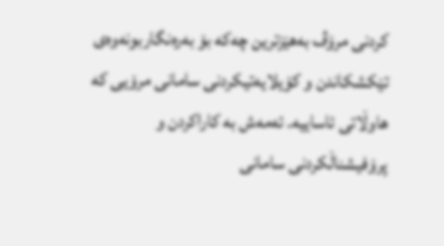كردنی‌ مرۆڤ به‌هێزترین چه‌كه‌ بۆ به‌ره‌نگاربونه‌وه‌ی‌ تێكشكاندن و كۆیلایه‌تیكردنی‌ سامانی‌ مرۆیی‌ كه‌ هاوڵاتی‌ ئاساییه‌. ئه‌مه‌ش به‌ كاراكردن و پرۆفیشناڵكردنی‌ سامانی‌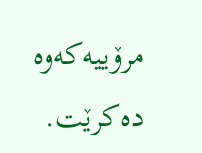مرۆییه‌كه‌وه‌ ده‌كرێت.